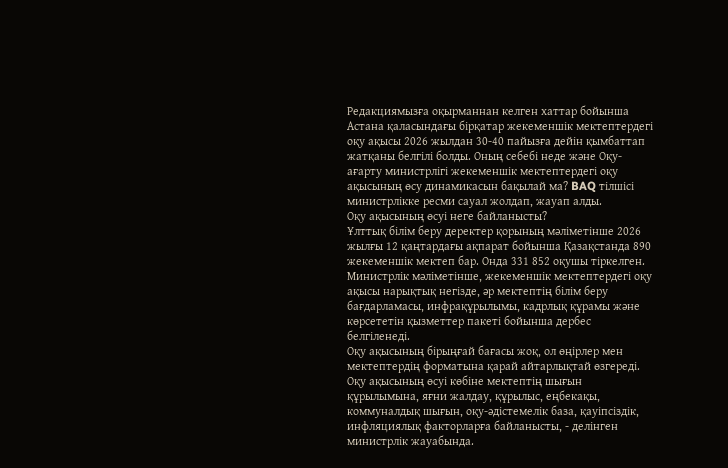Редакциямызға оқырманнан келген хаттар бойынша Астана қаласындағы бірқатар жекеменшік мектептердегі оқу ақысы 2026 жылдан 30-40 пайызға дейін қымбаттап жатқаны белгілі болды. Оның себебі неде және Оқу-ағарту министрлігі жекеменшік мектептердегі оқу ақысының өсу динамикасын бақылай ма? BAQ тілшісі министрлікке ресми сауал жолдап, жауап алды.
Оқу ақысының өсуі неге байланысты?
Ұлттық білім беру деректер қорының мәліметінше 2026 жылғы 12 қаңтардағы ақпарат бойынша Қазақстанда 890 жекеменшік мектеп бар. Онда 331 852 оқушы тіркелген.
Министрлік мәліметінше, жекеменшік мектептердегі оқу ақысы нарықтық негізде, әр мектептің білім беру бағдарламасы, инфрақұрылымы, кадрлық құрамы және көрсететін қызметтер пакеті бойынша дербес белгіленеді.
Оқу ақысының бірыңғай бағасы жоқ, ол өңірлер мен мектептердің форматына қарай айтарлықтай өзгереді. Оқу ақысының өсуі көбіне мектептің шығын құрылымына, яғни жалдау, құрылыс, еңбекақы, коммуналдық шығын, оқу-әдістемелік база, қауіпсіздік, инфляциялық факторларға байланысты, - делінген министрлік жауабында.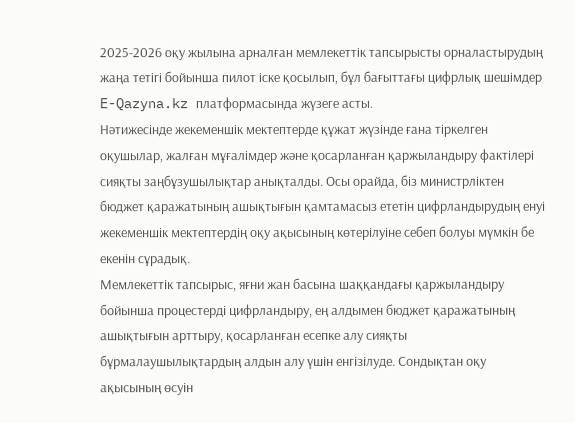2025-2026 оқу жылына арналған мемлекеттік тапсырысты орналастырудың жаңа тетігі бойынша пилот іске қосылып, бұл бағыттағы цифрлық шешімдер E-Qazyna.kz платформасында жүзеге асты.
Нәтижесінде жекеменшік мектептерде құжат жүзінде ғана тіркелген оқушылар, жалған мұғалімдер және қосарланған қаржыландыру фактілері сияқты заңбұзушылықтар анықталды. Осы орайда, біз министрліктен бюджет қаражатының ашықтығын қамтамасыз ететін цифрландырудың енуі жекеменшік мектептердің оқу ақысының көтерілуіне себеп болуы мүмкін бе екенін сұрадық.
Мемлекеттік тапсырыс, яғни жан басына шаққандағы қаржыландыру бойынша процестерді цифрландыру, ең алдымен бюджет қаражатының ашықтығын арттыру, қосарланған есепке алу сияқты бұрмалаушылықтардың алдын алу үшін енгізілуде. Сондықтан оқу ақысының өсуін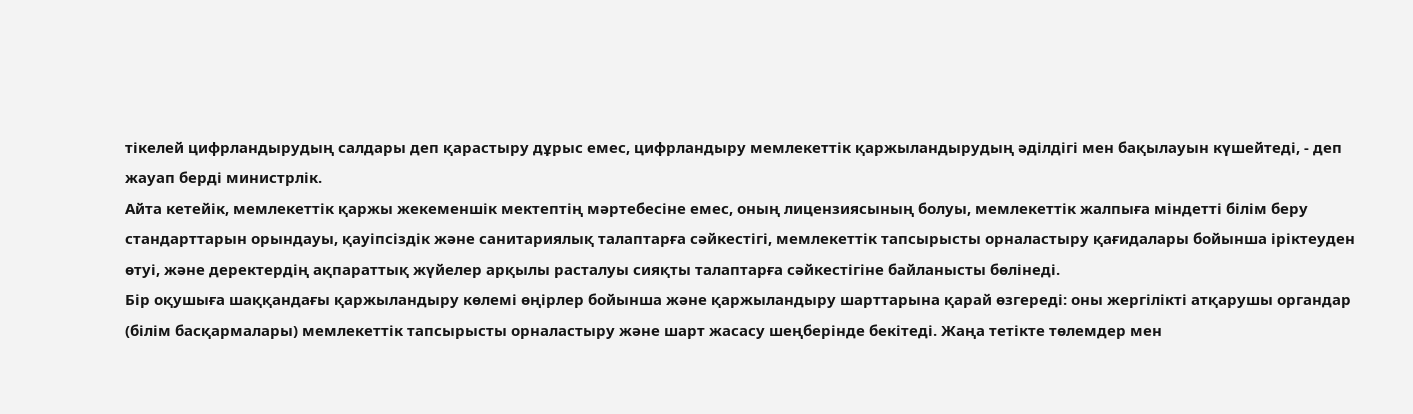тікелей цифрландырудың салдары деп қарастыру дұрыс емес, цифрландыру мемлекеттік қаржыландырудың әділдігі мен бақылауын күшейтеді, - деп жауап берді министрлік.
Айта кетейік, мемлекеттік қаржы жекеменшік мектептің мәртебесіне емес, оның лицензиясының болуы, мемлекеттік жалпыға міндетті білім беру стандарттарын орындауы, қауіпсіздік және санитариялық талаптарға сәйкестігі, мемлекеттік тапсырысты орналастыру қағидалары бойынша іріктеуден өтуі, және деректердің ақпараттық жүйелер арқылы расталуы сияқты талаптарға сәйкестігіне байланысты бөлінеді.
Бір оқушыға шаққандағы қаржыландыру көлемі өңірлер бойынша және қаржыландыру шарттарына қарай өзгереді: оны жергілікті атқарушы органдар (білім басқармалары) мемлекеттік тапсырысты орналастыру және шарт жасасу шеңберінде бекітеді. Жаңа тетікте төлемдер мен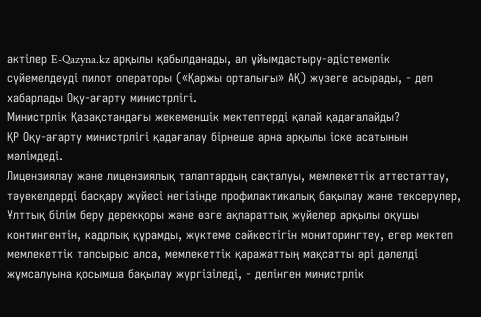актілер E-Qazyna.kz арқылы қабылданады, ал ұйымдастыру-әдістемелік сүйемелдеуді пилот операторы («Қаржы орталығы» АҚ) жүзеге асырады, - деп хабарлады Оқу-ағарту министрлігі.
Министрлік Қазақстандағы жекеменшік мектептерді қалай қадағалайды?
ҚР Оқу-ағарту министрлігі қадағалау бірнеше арна арқылы іске асатынын мәлімдеді.
Лицензиялау және лицензиялық талаптардың сақталуы, мемлекеттік аттестаттау, тәуекелдерді басқару жүйесі негізінде профилактикалық бақылау және тексерулер, Ұлттық білім беру дерекқоры және өзге ақпараттық жүйелер арқылы оқушы контингентін, кадрлық құрамды, жүктеме сәйкестігін мониторингтеу, егер мектеп мемлекеттік тапсырыс алса, мемлекеттік қаражаттың мақсатты әрі дәлелді жұмсалуына қосымша бақылау жүргізіледі, - делінген министрлік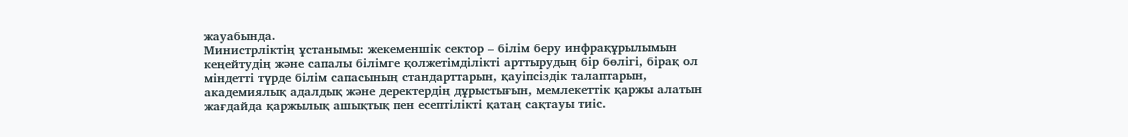жауабында.
Министрліктің ұстанымы: жекеменшік сектор – білім беру инфрақұрылымын кеңейтудің және сапалы білімге қолжетімділікті арттырудың бір бөлігі, бірақ ол міндетті түрде білім сапасының стандарттарын, қауіпсіздік талаптарын, академиялық адалдық және деректердің дұрыстығын, мемлекеттік қаржы алатын жағдайда қаржылық ашықтық пен есептілікті қатаң сақтауы тиіс.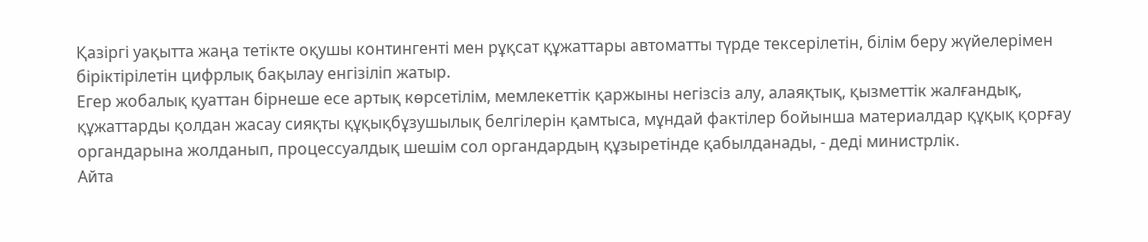Қазіргі уақытта жаңа тетікте оқушы контингенті мен рұқсат құжаттары автоматты түрде тексерілетін, білім беру жүйелерімен біріктірілетін цифрлық бақылау енгізіліп жатыр.
Егер жобалық қуаттан бірнеше есе артық көрсетілім, мемлекеттік қаржыны негізсіз алу, алаяқтық, қызметтік жалғандық, құжаттарды қолдан жасау сияқты құқықбұзушылық белгілерін қамтыса, мұндай фактілер бойынша материалдар құқық қорғау органдарына жолданып, процессуалдық шешім сол органдардың құзыретінде қабылданады, - деді министрлік.
Айта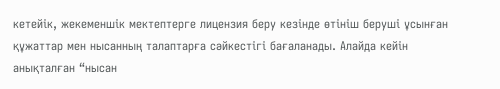кетейік, жекеменшік мектептерге лицензия беру кезінде өтініш беруші ұсынған құжаттар мен нысанның талаптарға сәйкестігі бағаланады. Алайда кейін анықталған “нысан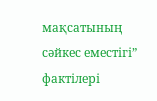мақсатының сәйкес еместігі” фактілері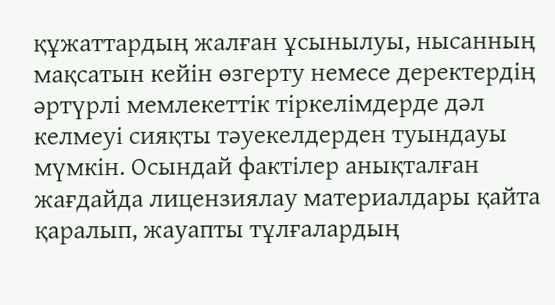құжаттардың жалған ұсынылуы, нысанның мақсатын кейін өзгерту немесе деректердің әртүрлі мемлекеттік тіркелімдерде дәл келмеуі сияқты тәуекелдерден туындауы мүмкін. Осындай фактілер анықталған жағдайда лицензиялау материалдары қайта қаралып, жауапты тұлғалардың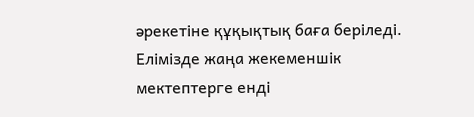әрекетіне құқықтық баға беріледі.
Елімізде жаңа жекеменшік мектептерге енді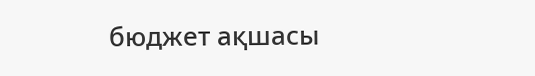бюджет ақшасы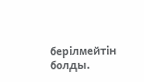берілмейтін болды.